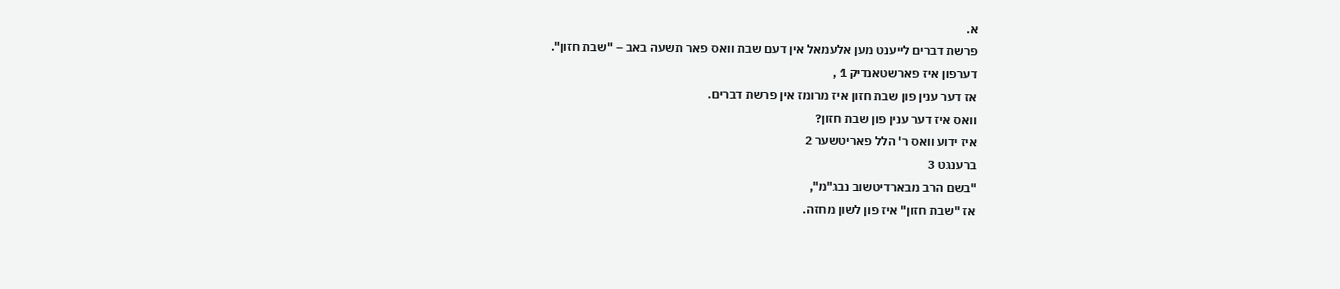א.
פרשת דברים לייענט מען אלעמאל אין דעם שבת וואס פאר תשעה באב – "שבת חזון".
דערפון איז פארשטאנדיק 1 ,
אז דער ענין פון שבת חזון איז מרומז אין פרשת דברים.
וואס איז דער ענין פון שבת חזון?
איז ידוע וואס ר' הלל פאריטשער 2
ברענגט 3
"בשם הרב מבארדיטשוב נבג"מ",
אז "שבת חזון" איז פון לשון מחזה.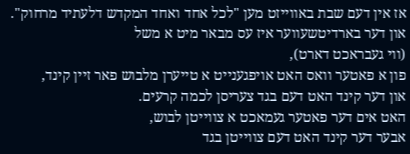אז אין דעם שבת באווייזט מען "לכל אחד ואחד המקדש דלעתיד מרחוק".
און דער בארדיטשעווער איז עס מבאר מיט א משל
(ווי געבראכט דארט),
פון א פאטער וואס האט אויפגענייט א טייערן מלבוש פאר זיין קינד,
און דער קינד האט דעם בגד צעריסן לכמה קרעים.
האט אים דער פאטער געמאכט א צווייטן לבוש,
אבער דער קינד האט דעם צווייטן בגד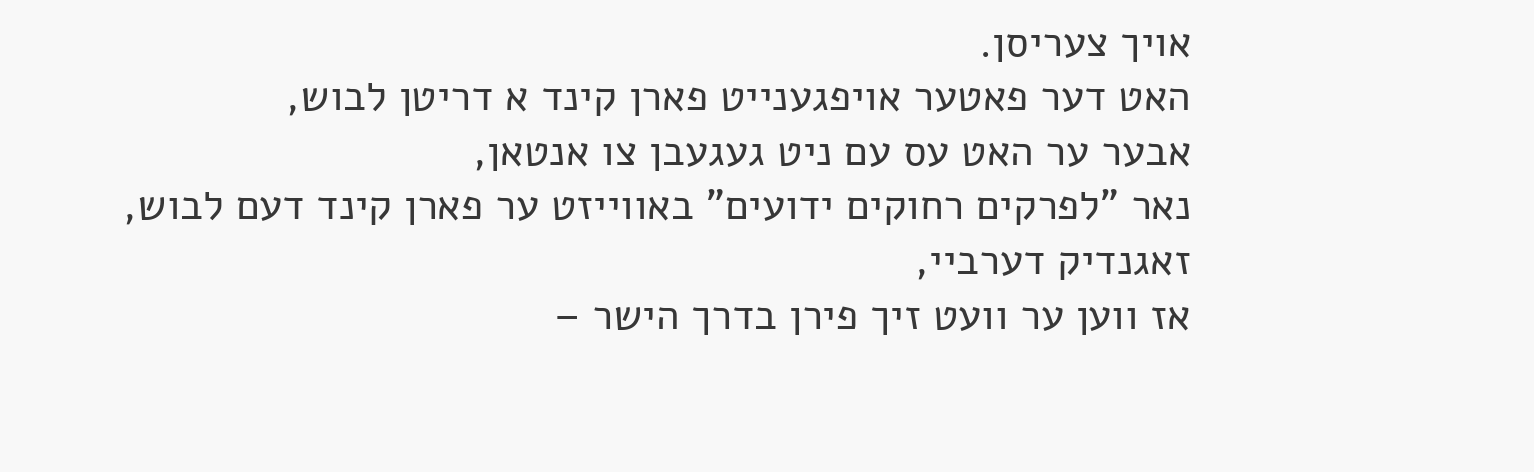אויך צעריסן.
האט דער פאטער אויפגענייט פארן קינד א דריטן לבוש,
אבער ער האט עס עם ניט געגעבן צו אנטאן,
נאר "לפרקים רחוקים ידועים" באווייזט ער פארן קינד דעם לבוש,
זאגנדיק דערביי,
אז ווען ער וועט זיך פירן בדרך הישר –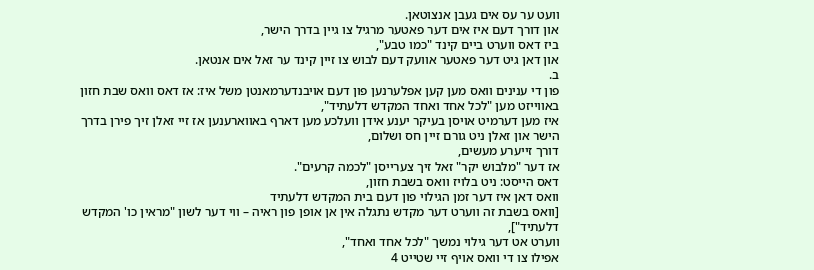וועט ער עס אים געבן אנצוטאן.
און דורך דעם איז אים דער פאטער מרגיל צו גיין בדרך הישר,
ביז דאס ווערט ביים קינד "כמו טבע",
און דאן גיט דער פאטער אוועק דעם לבוש צו זיין קינד ער זאל אים אנטאן.
ב.
פון די ענינים וואס מען קען אפלערנען פון דעם אויבנדערמאנטן משל איז: אז דאס וואס שבת חזון באווייזט מען "לכל אחד ואחד המקדש דלעתיד",
איז מען דערמיט אויסן בעיקר יענע אידן וועלכע מען דארף באווארענען אז זיי זאלן זיך פירן בדרך הישר און זאלן ניט גורם זיין חס ושלום,
דורך זייערע מעשים,
אז דער "מלבוש יקר" זאל זיך צערייסן "לכמה קרעים".
דאס הייסט: ניט בלויז וואס בשבת חזון,
וואס דאן איז דער זמן הגילוי פון דעם בית המקדש דלעתיד
[וואס בשבת זה ווערט דער מקדש נתגלה אין אן אופן פון ראיה – ווי דער לשון "מראין כו' המקדש דלעתיד"],
ווערט אט דער גילוי נמשך "לכל אחד ואחד",
אפילו צו די וואס אויף זיי שטייט 4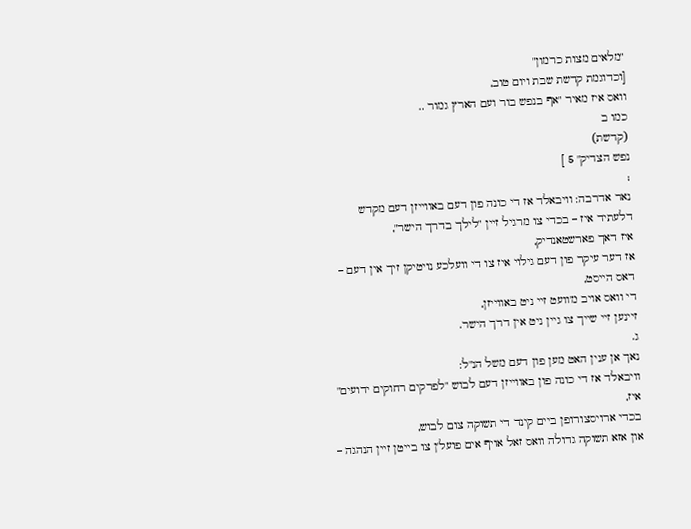"מלאים מצות כרמון"
[וכדוגמת קדשת שבת ויום טוב,
וואס איז מאיר "אף בנפש בור ועם הארץ גמור ..
כמו ב
(קדשת)
נפש הצדיק" 5 ]
;
נאר אדרבה: וויבאלד אז די כונה פון דעם באווייזן דעם מקדש דלעתיד איז – בכדי צו מרגיל זיין "לילך בדרך הישר",
איז דאך פארשטאנדיק,
אז דער עיקר פון דעם גילוי איז צו די וועלכע נויטיקן זיך אין דעם – דאס הייסט,
די וואס אויב מ'וועט זיי ניט באווייזן,
זיינען זיי שייך צו גיין ניט אין דרך הישר.
ג.
נאך אן ענין האט מען פון דעם משל הנ"ל:
וויבאלד אז די כונה פון באווייזן דעם לבוש "לפרקים רחוקים ידועים" איז,
בכדי ארויסצורופן ביים קינד די תשוקה צום לבוש,
און אזא תשוקה גדולה וואס זאל אויף אים פועל'ן צו בייטן זיין הנהגה –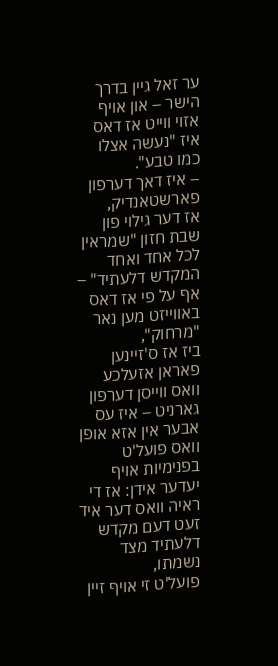ער זאל גיין בדרך הישר – און אויף אזוי ווייט אז דאס איז "נעשה אצלו כמו טבע".
– איז דאך דערפון פארשטאנדיק,
אז דער גילוי פון שבת חזון "שמראין לכל אחד ואחד המקדש דלעתיד" – אף על פי אז דאס באווייזט מען נאר "מרחוק",
ביז אז ס'זיינען פאראן אזעלכע וואס ווייסן דערפון גארניט – איז עס אבער אין אזא אופן וואס פועל'ט בפנימיות אויף יעדער אידן: אז די ראיה וואס דער איד זעט דעם מקדש דלעתיד מצד נשמתו,
פועל'ט זי אויף זיין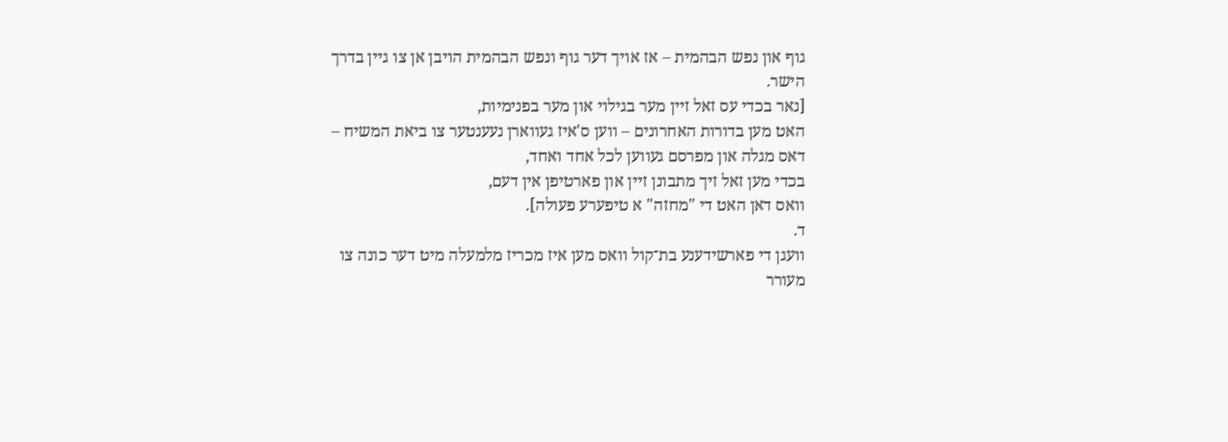גוף און נפש הבהמית – אז אויך דער גוף ונפש הבהמית הויבן אן צו גיין בדרך הישר.
[נאר בכדי עס זאל זיין מער בגילוי און מער בפנימיות,
האט מען בדורות האחרונים – ווען ס'איז געווארן נעענטער צו ביאת המשיח – דאס מגלה און מפרסם געווען לכל אחד ואחד,
בכדי מען זאל זיך מתבונן זיין און פארטיפן אין דעם,
וואס דאן האט די "מחזה" א טיפערע פעולה].
ד.
וועגן די פארשידענע בת־קול וואס מען איז מכריז מלמעלה מיט דער כונה צו מעורר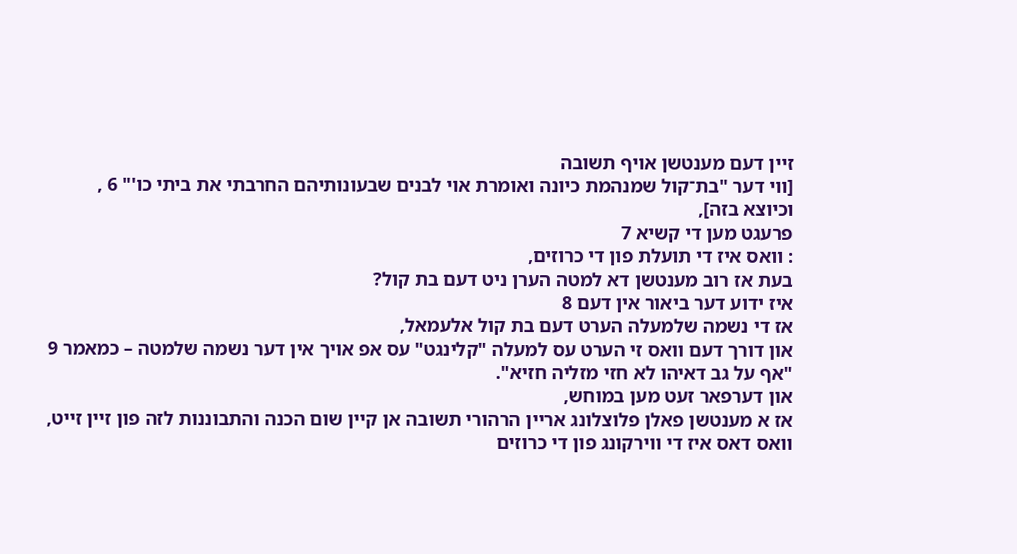זיין דעם מענטשן אויף תשובה
[ווי דער "בת־קול שמנהמת כיונה ואומרת אוי לבנים שבעונותיהם החרבתי את ביתי כו'" 6 ,
וכיוצא בזה],
פרעגט מען די קשיא 7
: וואס איז די תועלת פון די כרוזים,
בעת אז רוב מענטשן דא למטה הערן ניט דעם בת קול?
איז ידוע דער ביאור אין דעם 8
אז די נשמה שלמעלה הערט דעם בת קול אלעמאל,
און דורך דעם וואס זי הערט עס למעלה "קלינגט" עס אפ אויך אין דער נשמה שלמטה – כמאמר 9
"אף על גב דאיהו לא חזי מזליה חזיא".
און דערפאר זעט מען במוחש,
אז א מענטשן פאלן פלוצלונג אריין הרהורי תשובה אן קיין שום הכנה והתבוננות לזה פון זיין זייט,
וואס דאס איז די ווירקונג פון די כרוזים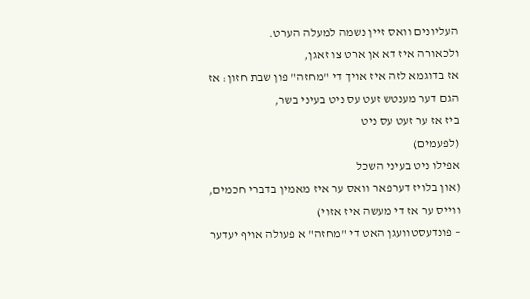העליונים וואס זיין נשמה למעלה הערט.
ולכאורה איז דא אן ארט צו זאגן,
אז בדוגמא לזה איז אויך די "מחזה" פון שבת חזון: אז הגם דער מענטש זעט עס ניט בעיני בשר,
ביז אז ער זעט עס ניט
(לפעמים)
אפילו ניט בעיני השכל
(און בלויז דערפאר וואס ער איז מאמין בדברי חכמים,
ווייס ער אז די מעשה איז אזוי)
– פונדעסטוועגן האט די "מחזה" א פעולה אויף יעדער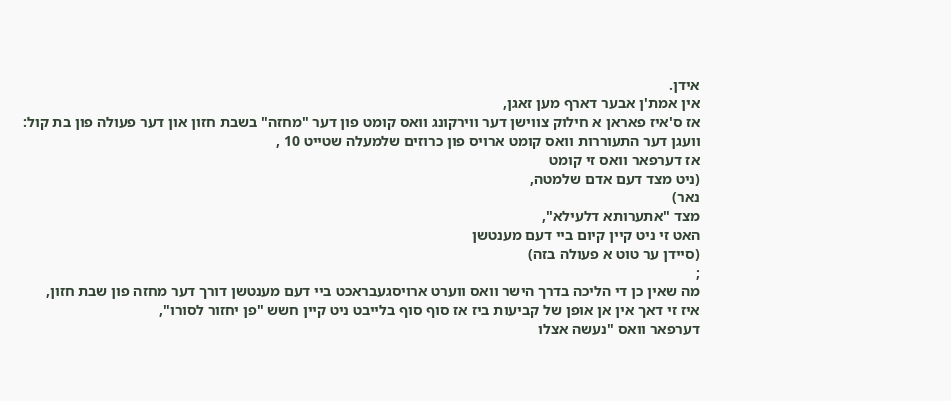אידן.
אין אמת'ן אבער דארף מען זאגן,
אז ס'איז פאראן א חילוק צווישן דער ווירקונג וואס קומט פון דער "מחזה" בשבת חזון און דער פעולה פון בת קול:
וועגן דער התעוררות וואס קומט ארויס פון כרוזים שלמעלה שטייט 10 ,
אז דערפאר וואס זי קומט
(ניט מצד דעם אדם שלמטה,
נאר)
מצד "אתערותא דלעילא",
האט זי ניט קיין קיום ביי דעם מענטשן
(סיידן ער טוט א פעולה בזה)
;
מה שאין כן די הליכה בדרך הישר וואס ווערט ארויסגעבראכט ביי דעם מענטשן דורך דער מחזה פון שבת חזון,
איז זי דאך אין אן אופן של קביעות ביז אז סוף סוף בלייבט ניט קיין חשש "פן יחזור לסורו",
דערפאר וואס "נעשה אצלו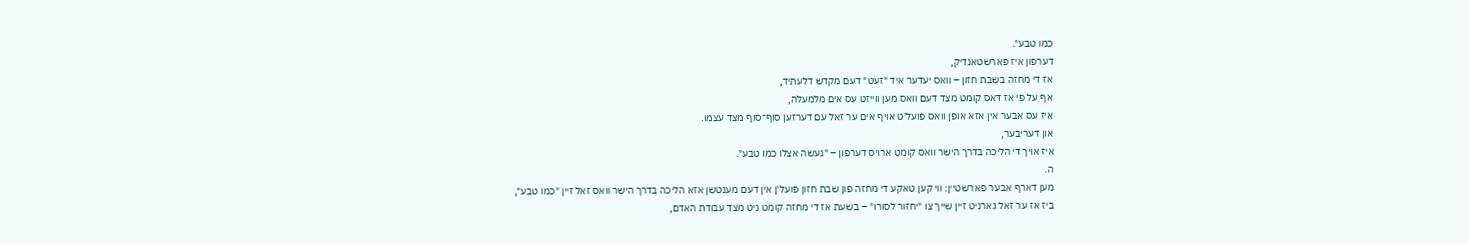כמו טבע".
דערפון איז פארשטאנדיק,
אז די מחזה בשבת חזון – וואס יעדער איד "זעט" דעם מקדש דלעתיד,
אף על פי אז דאס קומט מצד דעם וואס מען ווייזט עס אים מלמעלה,
איז עס אבער אין אזא אופן וואס פועל'ט אויף אים ער זאל עם דערזען סוף־סוף מצד עצמו.
און דעריבער,
איז אויך די הליכה בדרך הישר וואס קומט ארויס דערפון – "נעשה אצלו כמו טבע".
ה.
מען דארף אבער פארשטיין: ווי קען טאקע די מחזה פון שבת חזון פועל'ן אין דעם מענטשן אזא הליכה בדרך הישר וואס זאל זיין "כמו טבע",
ביז אז ער זאל גארניט זיין שייך צו "יחזור לסורו" – בשעת אז די מחזה קומט ניט מצד עבודת האדם,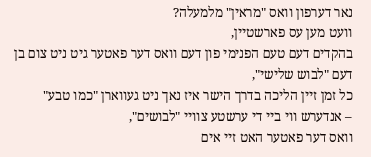נאר דערפון וואס "מראין" מלמעלה?
וועט מען עס פארשטיין,
בהקדים דעם טעם הפנימי פון דעם וואס דער פאטער גיט ניט צום בן דעם "לבוש שלישי",
כל זמן זיין הליכה בדרך הישר איז נאך ניט געווארן "כמו טבע"
– אנדערש ווי ביי די ערשטע צוויי "לבושים",
וואס דער פאטער האט זיי אים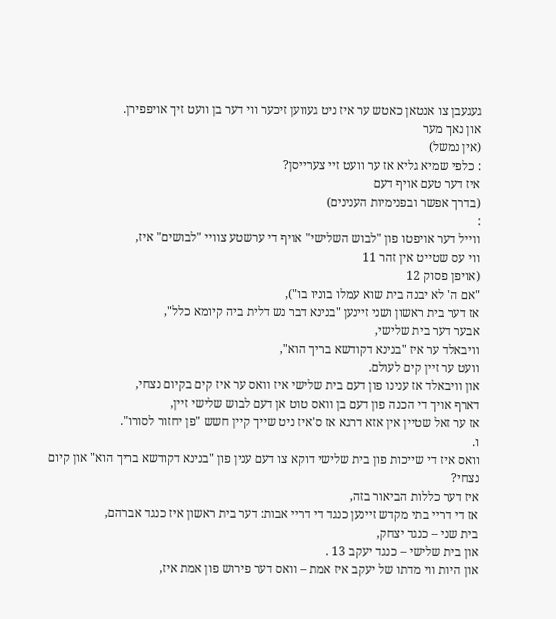געגעבן צו אנטאן כאטש ער איז ניט געווען זיכער ווי דער בן וועט זיך אויפפירן.
און נאך מער
(אין נמשל)
: כלפי שמיא גליא אז ער וועט זיי צערייסן?
איז דער טעם אויף דעם
(בדרך אפשר ובפנימיות הענינים)
:
ווייל דער אויפטו פון "לבוש השלישי" אויף די ערשטע צוויי "לבושים" איז,
ווי עס שטייט אין זהר 11
(אויפן פסוק 12
"אם ה' לא יבנה בית שוא עמלו בוניו בו"),
אז דער בית ראשון ושני זיינען "בנינא דבר נש דלית ביה קיומא כלל",
אבער דער בית שלישי,
וויבאלד ער איז "בנינא דקודשא בריך הוא",
וועט ער זיין קים לעולם.
און וויבאלד אז ענינו פון דעם בית שלישי איז וואס ער איז קים בקיום נצחי,
דארף אויך די הכנה פון דעם בן וואס טוט אן דעם לבוש שלישי זיין,
אז ער זאל שטיין אין אזא דרגא אז ס'איז ניט שייך קיין חשש "פן יחזור לסורו".
ו.
וואס איז די שייכות פון בית שלישי דוקא צו דעם ענין פון "בנינא דקודשא בריך הוא" און קיום נצחי?
איז דער כללות הביאור בזה,
אז די דריי בתי מקדש זיינען כנגד די דריי אבות: דער בית ראשון איז כנגד אברהם,
בית שני – כנגד יצחק,
און בית שלישי – כנגד יעקב 13 .
און היות ווי מדתו של יעקב איז אמת – וואס דער פירוש פון אמת איז,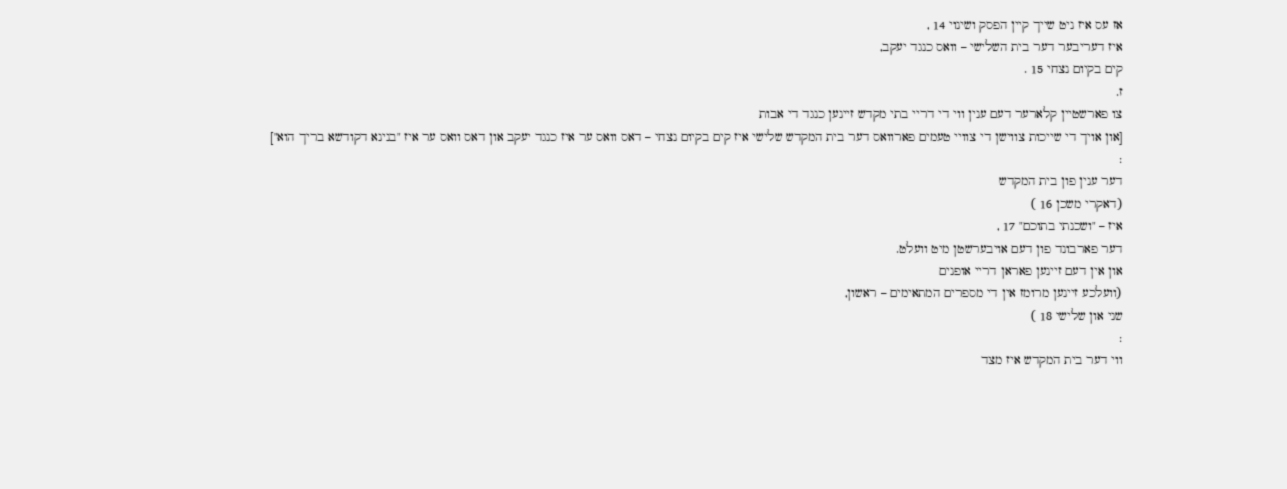אז עס איז ניט שייך קיין הפסק ושינוי 14 ,
איז דעריבער דער בית השלישי – וואס כנגד יעקב,
קים בקיום נצחי 15 .
ז.
צו פארשטיין קלארער דעם ענין ווי די דריי בתי מקדש זיינען כנגד די אבות
[און אויך די שייכות צווישן די צוויי טעמים פארוואס דער בית המקדש שלישי איז קים בקיום נצחי – דאס וואס ער איז כנגד יעקב און דאס וואס ער איז "בנינא דקודשא בריך הוא"]
:
דער ענין פון בית המקדש
(דאקרי משכן 16 )
איז – "ושכנתי בתוכם" 17 ,
דער פארבונד פון דעם אויבערשטן מיט וועלט.
און אין דעם זיינען פאראן דריי אופנים
(וועלכע זיינען מרומז אין די מספרים המתאימים – ראשון,
שני און שלישי 18 )
:
ווי דער בית המקדש איז מצד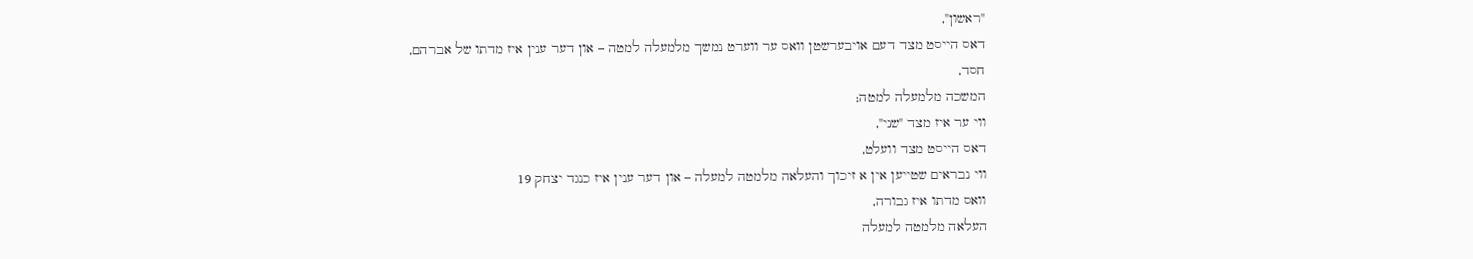"ראשון",
דאס הייסט מצד דעם אויבערשטן וואס ער ווערט נמשך מלמעלה למטה – און דער ענין איז מדתו של אברהם,
חסד,
המשכה מלמעלה למטה;
ווי ער איז מצד "שני",
דאס הייסט מצד וועלט,
ווי נבראים שטייען אין א זיכוך והעלאה מלמטה למעלה – און דער ענין איז כנגד יצחק 19
וואס מדתו איז גבורה,
העלאה מלמטה למעלה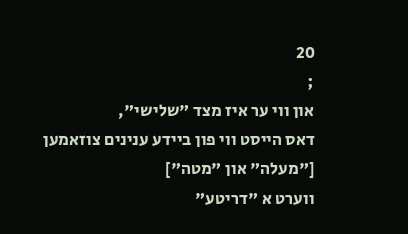20
;
און ווי ער איז מצד "שלישי",
דאס הייסט ווי פון ביידע ענינים צוזאמען
["מעלה" און "מטה"]
ווערט א "דריטע"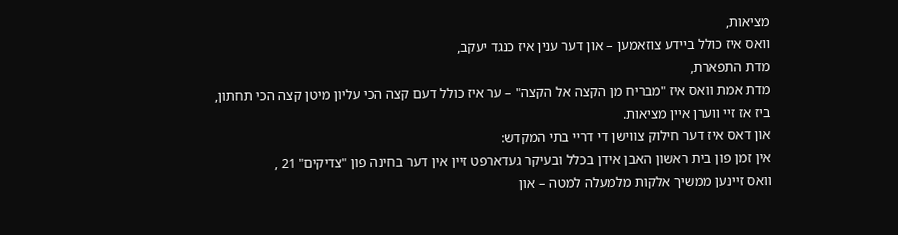מציאות,
וואס איז כולל ביידע צוזאמען – און דער ענין איז כנגד יעקב,
מדת התפארת,
מדת אמת וואס איז "מבריח מן הקצה אל הקצה" – ער איז כולל דעם קצה הכי עליון מיטן קצה הכי תחתון,
ביז אז זיי ווערן איין מציאות.
און דאס איז דער חילוק צווישן די דריי בתי המקדש:
אין זמן פון בית ראשון האבן אידן בכלל ובעיקר געדארפט זיין אין דער בחינה פון "צדיקים" 21 ,
וואס זיינען ממשיך אלקות מלמעלה למטה – און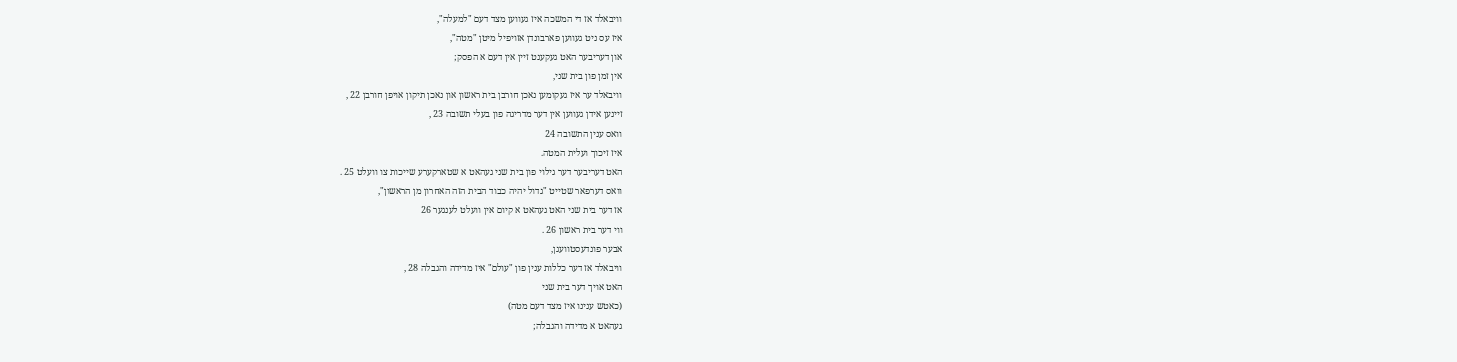וויבאלד אז די המשכה איז געווען מצד דעם "למעלה",
איז עס ניט געווען פארבונדן אזויפיל מיטן "מטה",
און דעריבער האט געקענט זיין אין דעם א הפסק;
אין זמן פון בית שני,
וויבאלד ער איז געקומען נאכן חורבן בית ראשון און נאכן תיקון אויפן חורבן 22 ,
זיינען אידן געווען אין דער מדריגה פון בעלי תשובה 23 ,
וואס ענין התשובה 24
איז זיכוך ועלית המטה.
האט דעריבער דער גילוי פון בית שני געהאט א שטארקערע שייכות צו וועלט 25 .
וואס דערפאר שטייט "גדול יהיה כבוד הבית הזה האחרון מן הראשון",
אז דער בית שני האט געהאט א קיום אין וועלט לענגער 26
ווי דער בית ראשון 26 .
אבער פונדעסטוועגן,
וויבאלד אז דער כללות ענין פון "עולם" איז מדידה והגבלה 28 ,
האט אויך דער בית שני
(כאטש ענינו איז מצד דעם מטה)
געהאט א מדידה והגבלה;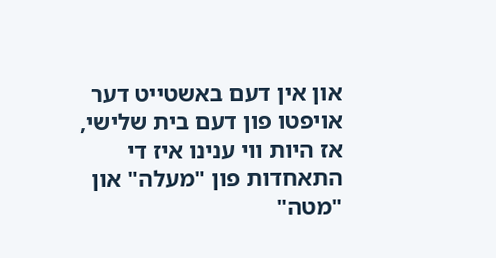און אין דעם באשטייט דער אויפטו פון דעם בית שלישי,
אז היות ווי ענינו איז די התאחדות פון "מעלה" און "מטה"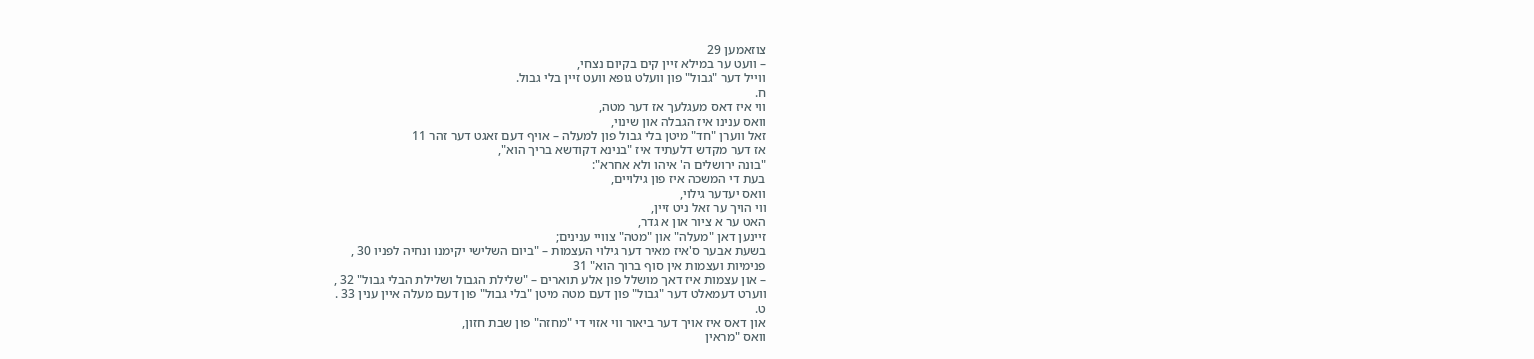צוזאמען 29
– וועט ער במילא זיין קים בקיום נצחי,
ווייל דער "גבול" פון וועלט גופא וועט זיין בלי גבול.
ח.
ווי איז דאס מעגלעך אז דער מטה,
וואס ענינו איז הגבלה און שינוי,
זאל ווערן "חד" מיטן בלי גבול פון למעלה – אויף דעם זאגט דער זהר 11
אז דער מקדש דלעתיד איז "בנינא דקודשא בריך הוא",
"בונה ירושלים ה' איהו ולא אחרא":
בעת די המשכה איז פון גילויים,
וואס יעדער גילוי,
ווי הויך ער זאל ניט זיין,
האט ער א ציור און א גדר,
זיינען דאן "מעלה" און "מטה" צוויי ענינים;
בשעת אבער ס'איז מאיר דער גילוי העצמות – "ביום השלישי יקימנו ונחיה לפניו 30 ,
פנימיות ועצמות אין סוף ברוך הוא" 31
– און עצמות איז דאך מושלל פון אלע תוארים – "שלילת הגבול ושלילת הבלי גבול" 32 ,
ווערט דעמאלט דער "גבול" פון דעם מטה מיטן "בלי גבול" פון דעם מעלה איין ענין 33 .
ט.
און דאס איז אויך דער ביאור ווי אזוי די "מחזה" פון שבת חזון,
וואס "מראין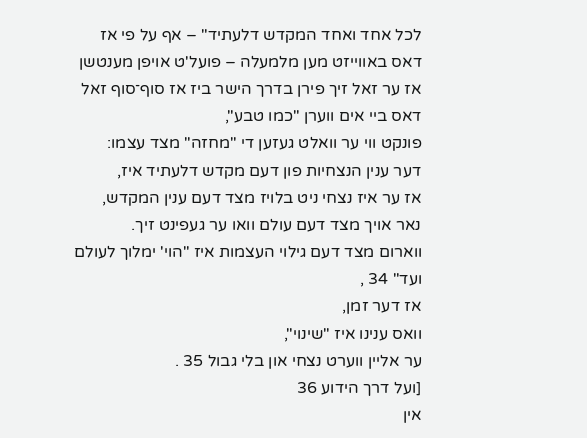לכל אחד ואחד המקדש דלעתיד" – אף על פי אז דאס באווייזט מען מלמעלה – פועל'ט אויפן מענטשן אז ער זאל זיך פירן בדרך הישר ביז אז סוף־סוף זאל דאס ביי אים ווערן "כמו טבע",
פונקט ווי ער וואלט געזען די "מחזה" מצד עצמו:
דער ענין הנצחיות פון דעם מקדש דלעתיד איז,
אז ער איז נצחי ניט בלויז מצד דעם ענין המקדש,
נאר אויך מצד דעם עולם וואו ער געפינט זיך.
ווארום מצד דעם גילוי העצמות איז "הוי' ימלוך לעולם ועד" 34 ,
אז דער זמן,
וואס ענינו איז "שינוי",
ער אליין ווערט נצחי און בלי גבול 35 .
[ועל דרך הידוע 36
אין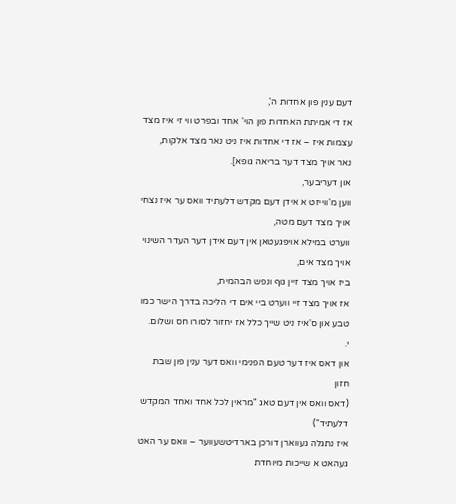דעם ענין פון אחדות ה',
אז די אמיתת האחדות פון הוי' אחד ובפרט ווי זי איז מצד עצמות איז – אז די אחדות איז ניט נאר מצד אלקות,
נאר אויך מצד דער בריאה גופא].
און דעריבער,
ווען מ'ווייזט א אידן דעם מקדש דלעתיד וואס ער איז נצחי אויך מצד דעם מטה,
ווערט במילא אויפגעטאן אין דעם אידן דער העדר השינוי אויך מצד אים,
ביז אויך מצד זיין גוף ונפש הבהמית,
אז אויך מצד זיי ווערט ביי אים די הליכה בדרך הישר כמו טבע און ס'איז ניט שייך כלל אז יחזור לסורו חס ושלום.
י.
און דאס איז דער טעם הפנימי וואס דער ענין פון שבת חזון
(דאס וואס אין דעם טאג "מראין לכל אחד ואחד המקדש דלעתיד")
איז נתגלה געווארן דורכן בארדיטשעווער – וואס ער האט געהאט א שייכות מיוחדת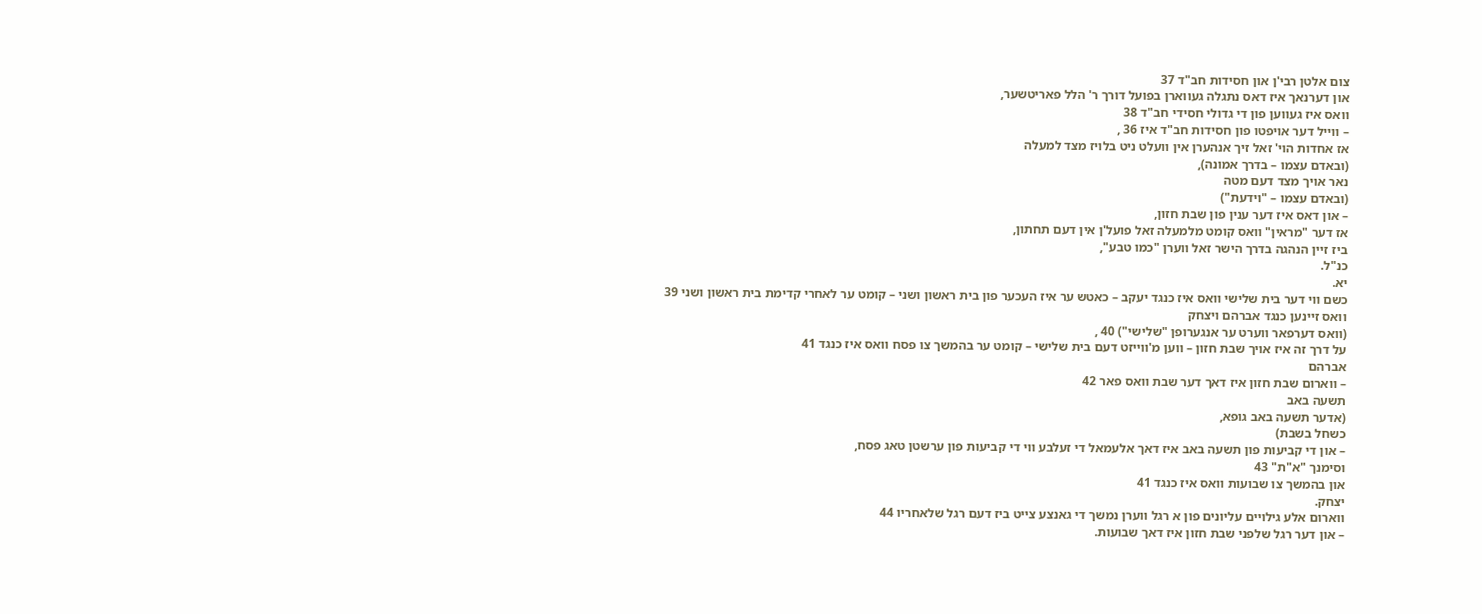צום אלטן רבי'ן און חסידות חב"ד 37
און דערנאך איז דאס נתגלה געווארן בפועל דורך ר' הלל פאריטשער,
וואס איז געווען פון די גדולי חסידי חב"ד 38
– ווייל דער אויפטו פון חסידות חב"ד איז 36 ,
אז אחדות הוי' זאל זיך אנהערן אין וועלט ניט בלויז מצד למעלה
(ובאדם עצמו – בדרך אמונה),
נאר אויך מצד דעם מטה
(ובאדם עצמו – "וידעת")
– און דאס איז דער ענין פון שבת חזון,
אז דער "מראין" וואס קומט מלמעלה זאל פועל'ן אין דעם תחתון,
ביז זיין הנהגה בדרך הישר זאל ווערן "כמו טבע",
כנ"ל.
יא.
כשם ווי דער בית שלישי וואס איז כנגד יעקב – כאטש ער איז העכער פון בית ראשון ושני – קומט ער לאחרי קדימת בית ראשון ושני 39
וואס זיינען כנגד אברהם ויצחק
(וואס דערפאר ווערט ער אנגערופן "שלישי") 40 ,
על דרך זה איז אויך שבת חזון – ווען מ'ווייזט דעם בית שלישי – קומט ער בהמשך צו פסח וואס איז כנגד 41
אברהם
– ווארום שבת חזון איז דאך דער שבת וואס פאר 42
תשעה באב
(אדער תשעה באב גופא,
כשחל בשבת)
– און די קביעות פון תשעה באב איז דאך אלעמאל די זעלבע ווי די קביעות פון ערשטן טאג פסח,
וסימנך "א"ת" 43
און בהמשך צו שבועות וואס איז כנגד 41
יצחק.
ווארום אלע גילויים עליונים פון א רגל ווערן נמשך די גאנצע צייט ביז דעם רגל שלאחריו 44
– און דער רגל שלפני שבת חזון איז דאך שבועות.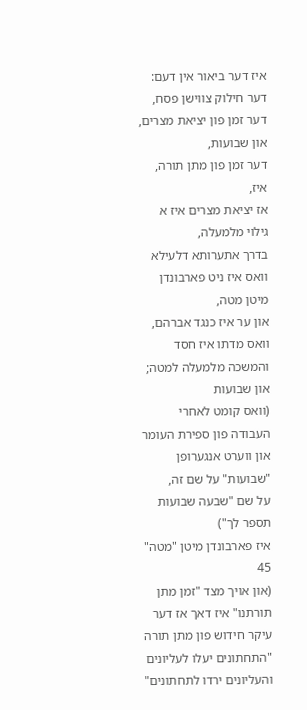איז דער ביאור אין דעם:
דער חילוק צווישן פסח,
דער זמן פון יציאת מצרים,
און שבועות,
דער זמן פון מתן תורה,
איז,
אז יציאת מצרים איז א גילוי מלמעלה,
בדרך אתערותא דלעילא וואס איז ניט פארבונדן מיטן מטה,
און ער איז כנגד אברהם,
וואס מדתו איז חסד והמשכה מלמעלה למטה; און שבועות
(וואס קומט לאחרי העבודה פון ספירת העומר און ווערט אנגערופן "שבועות" על שם זה,
על שם "שבעה שבועות תספר לך")
איז פארבונדן מיטן "מטה" 45
(און אויך מצד "זמן מתן תורתנו" איז דאך אז דער עיקר חידוש פון מתן תורה "התחתונים יעלו לעליונים והעליונים ירדו לתחתונים"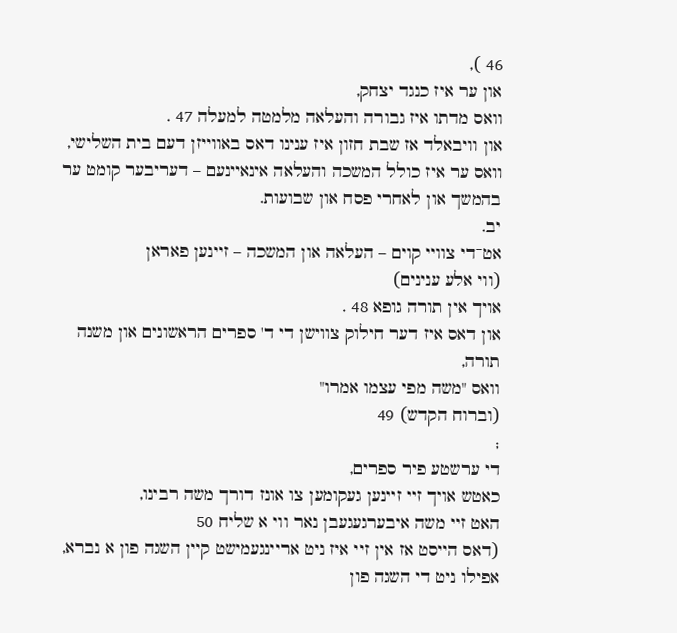46 ),
און ער איז כנגד יצחק,
וואס מדתו איז גבורה והעלאה מלמטה למעלה 47 .
און וויבאלד אז שבת חזון איז ענינו דאס באווייזן דעם בית השלישי,
וואס ער איז כולל המשכה והעלאה אינאיינעם – דעריבער קומט ער בהמשך און לאחרי פסח און שבועות.
יב.
אט־די צוויי קוים – העלאה און המשכה – זיינען פאראן
(ווי אלע ענינים)
אויך אין תורה גופא 48 .
און דאס איז דער חילוק צווישן די ד' ספרים הראשונים און משנה תורה,
וואס "משה מפי עצמו אמרו"
(וברוח הקדש) 49
;
די ערשטע פיר ספרים,
כאטש אויך זיי זיינען געקומען צו אונז דורך משה רבינו,
האט זיי משה איבערגעגעבן נאר ווי א שליח 50
(דאס הייסט אז אין זיי איז ניט אריינגעמישט קיין השגה פון א נברא,
אפילו ניט די השגה פון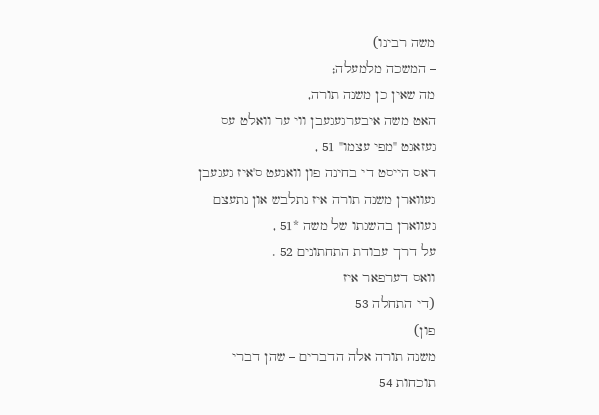משה רבינו)
– המשכה מלמעלה;
מה שאין כן משנה תורה,
האט משה איבערגעגעבן ווי ער וואלט עס געזאגט "מפי עצמו" 51 ,
דאס הייסט די בחינה פון וואנעט ס'איז געגעבן געווארן משנה תורה איז נתלבש און נתעצם געווארן בהשגתו של משה *51 ,
על דרך עבודת התחתונים 52 .
וואס דערפאר איז
(די התחלה 53
פון)
משנה תורה אלה הדברים – שהן דברי תוכחות 54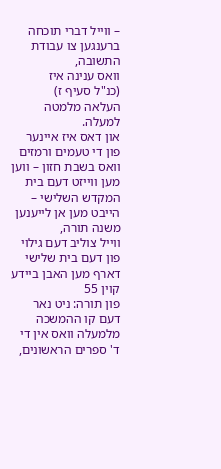– ווייל דברי תוכחה ברענגען צו עבודת התשובה,
וואס ענינה איז
(כנ"ל סעיף ז)
העלאה מלמטה למעלה.
און דאס איז איינער פון די טעמים ורמזים וואס בשבת חזון – ווען מען ווייזט דעם בית המקדש השלישי – הייבט מען אן לייענען משנה תורה,
ווייל צוליב דעם גילוי פון דעם בית שלישי דארף מען האבן ביידע קוין 55
פון תורה: ניט נאר דעם קו ההמשכה מלמעלה וואס אין די ד' ספרים הראשונים,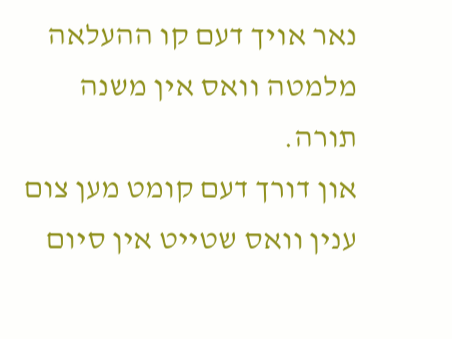נאר אויך דעם קו ההעלאה מלמטה וואס אין משנה תורה.
און דורך דעם קומט מען צום ענין וואס שטייט אין סיום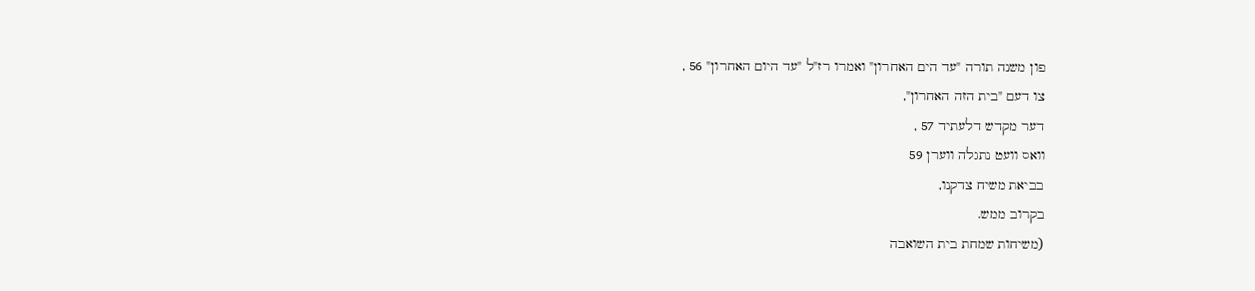פון משנה תורה "עד הים האחרון" ואמרו רז"ל "עד היום האחרון" 56 ,
צו דעם "בית הזה האחרון",
דער מקדש דלעתיד 57 ,
וואס וועט נתגלה ווערן 59
בביאת משיח צדקנו,
בקרוב ממש.
(משיחות שמחת בית השואבה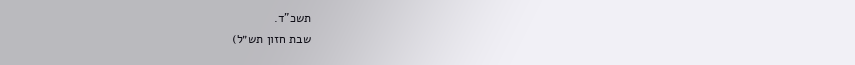תשכ"ד.
שבת חזון תש״ל)